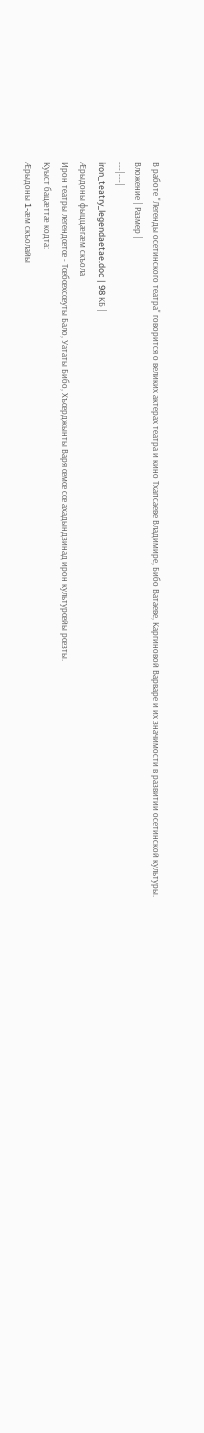В работе "Легенды осетинского театра" говорится о великих актерах театра и кино Тхапсаеве Владимире, Бибо Ватаеве, Каргиновой Варваре и их значимости в развитии осетинской культуры.
Вложение | Размер |
---|---|
iron_teatry_legendaetae.doc | 98 КБ |
Æрыдоны фыццæгæм скъола
Ирон театры легендœтœ - Тœбœхсœуты Бало, Уататы Бибо, Хъœрджынты Варя œмœ сœ ахадындзинад ирон культурœйы рœзты.
Куыст бацæттæ кодта:
Æрыдоны 1-æм скъолайы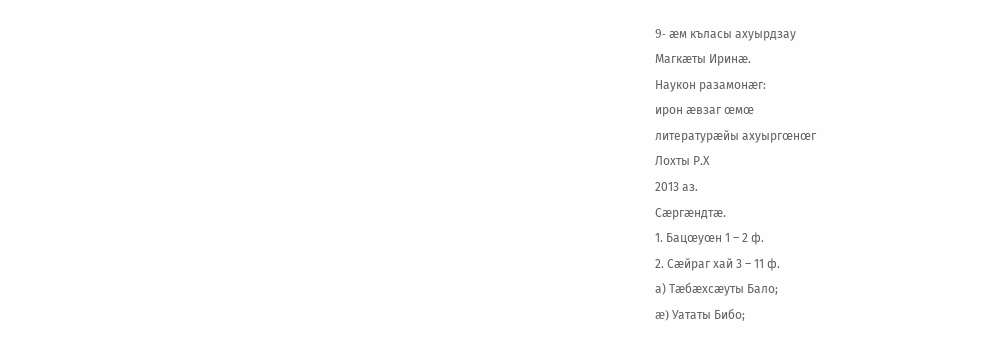9- æм къласы ахуырдзау
Магкæты Иринæ.
Наукон разамонæг:
ирон æвзаг œмœ
литературæйы ахуыргœнœг
Лохты Р.Х
2013 аз.
Сæргæндтæ.
1. Бацœуœн 1 – 2 ф.
2. Сæйраг хай 3 – 11 ф.
а) Тæбæхсæуты Бало;
æ) Уататы Бибо;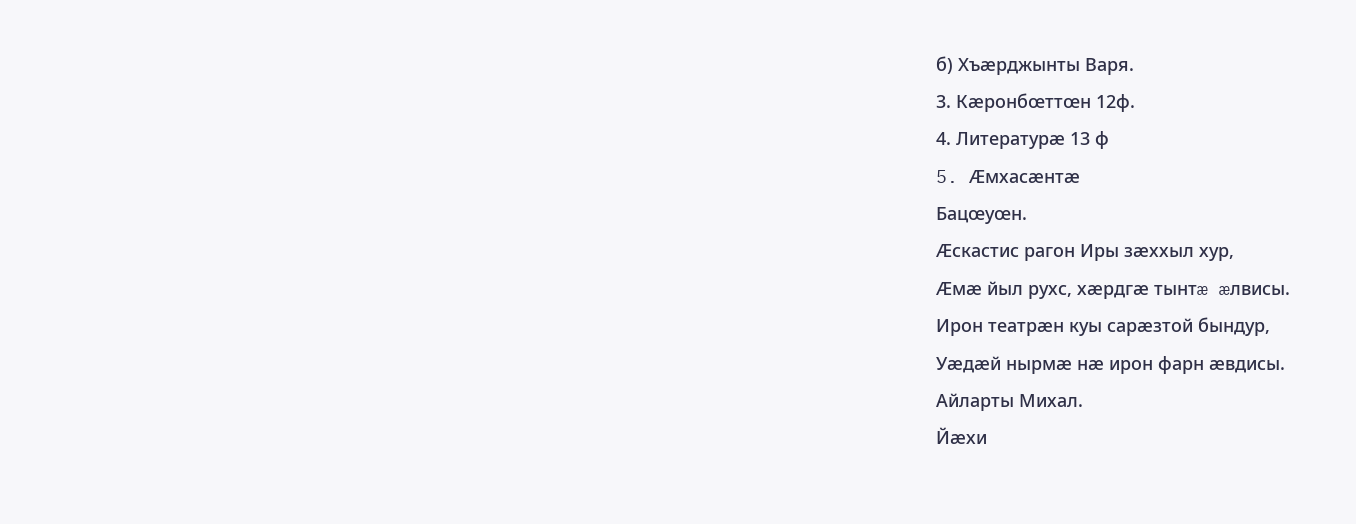б) Хъæрджынты Варя.
3. Кæронбœттœн 12ф.
4. Литературæ 13 ф
5. Æмхасæнтæ
Бацœуœн.
Æскастис рагон Иры зæххыл хур,
Æмæ йыл рухс, хæрдгæ тынтæ æлвисы.
Ирон театрæн куы сарæзтой бындур,
Уæдæй нырмæ нæ ирон фарн æвдисы.
Айларты Михал.
Йæхи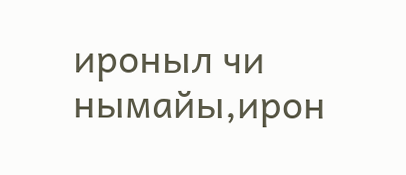ироныл чи нымайы,ирон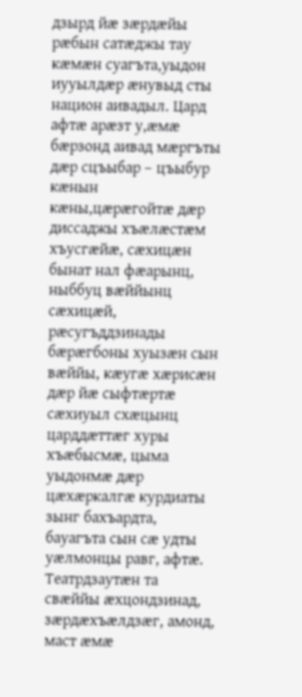дзырд йæ зæрдæйы рæбын сатæджы тау кæмæн суагъта,уыдон иууылдæр æнувыд сты национ аивадыл. Цард афтæ арæзт у,æмæ бæрзонд аивад мæргъты дæр сцъыбар – цъыбур кæнын кæны,цæрæгойтæ дæр диссаджы хъæлæстæм хъусгæйæ, сæхицæн бынат нал фæарынц, ныббуц вæййынц сæхицæй, рæсугъддзинады бæрæгбоны хуызæн сын вæййы, кæугæ хæрисæн дæр йæ сыфтæртæ сæхиуыл схæцынц царддæттæг хуры хъæбысмæ, цыма уыдонмæ дæр цæхæркалгæ курдиаты зынг бахъардта, бауагъта сын сæ удты уæлмонцы равг, афтæ. Театрдзаутæн та свæййы æхцондзинад, зæрдæхъæлдзæг, амонд, маст æмæ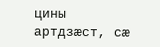цины артдзæст, сæ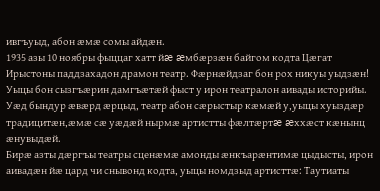ивгъуыд, абон æмæ сомы айдæн.
1935 азы 10 ноябры фыццаг хатт йæ æмбæрзæн байгом кодта Цæгат Ирыстоны паддзахадон драмон театр. Фæрнæйдзаг бон рох никуы уыдзæн! Уыцы бон сызгъæрин дамгъæтæй фыст у ирон театралон аивады историйы. Уæд бындур æвæрд æрцыд, театр абон сæрыстыр кæмæй у,уыцы хуыздæр традицитæн,æмæ сæ уæдæй нырмæ артистты фæлтæртæ æххæст кæнынц æнувыдæй.
Бирæ азты дæргъы театры сценæмæ амонды æнкъарæнтимæ цыдысты, ирон аивадæн йæ цард чи снывонд кодта, уыцы номдзыд артисттæ: Таутиаты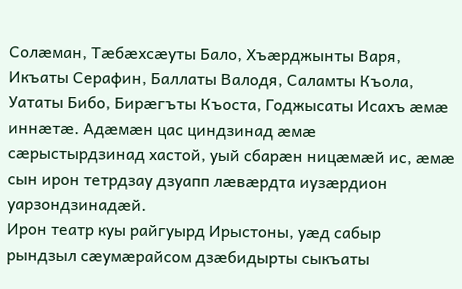Солæман, Тæбæхсæуты Бало, Хъæрджынты Варя, Икъаты Серафин, Баллаты Валодя, Саламты Къола, Уататы Бибо, Бирæгъты Къоста, Годжысаты Исахъ æмæ иннæтæ. Адæмæн цас циндзинад æмæ сæрыстырдзинад хастой, уый сбарæн ницæмæй ис, æмæ сын ирон тетрдзау дзуапп лæвæрдта иузæрдион уарзондзинадæй.
Ирон театр куы райгуырд Ирыстоны, уæд сабыр рындзыл сæумæрайсом дзæбидырты сыкъаты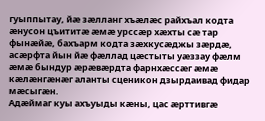гуыппытау, йæ зæлланг хъæлæс райхъал кодта æнусон цъититæ æмæ урссæр хæхты сæ тар фынæйæ, бахъарм кодта зæхкусæджы зæрдæ, асæрфта йын йæ фæллад цæстыты уæззау фæлм æмæ бындур æрæвæрдта фарнхæссæг æмæ кæлæнгæнæг аланты сценикон дзырдаивад фидар мæсыгæн.
Адæймаг куы ахъуыды кæны, цас æрттивгæ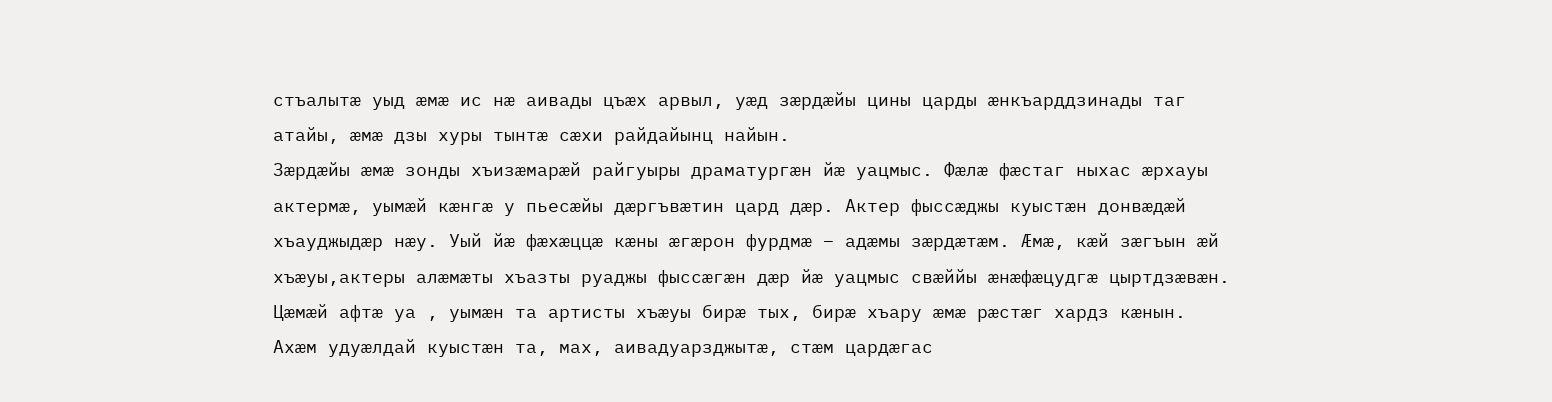стъалытæ уыд æмæ ис нæ аивады цъæх арвыл, уæд зæрдæйы цины царды æнкъарддзинады таг атайы, æмæ дзы хуры тынтæ сæхи райдайынц найын.
Зæрдæйы æмæ зонды хъизæмарæй райгуыры драматургæн йæ уацмыс. Фæлæ фæстаг ныхас æрхауы актермæ, уымæй кæнгæ у пьесæйы дæргъвæтин цард дæр. Актер фыссæджы куыстæн донвæдæй хъауджыдæр нæу. Уый йæ фæхæццæ кæны æгæрон фурдмæ – адæмы зæрдæтæм. Æмæ, кæй зæгъын æй хъæуы,актеры алæмæты хъазты руаджы фыссæгæн дæр йæ уацмыс свæййы æнæфæцудгæ цыртдзæвæн. Цæмæй афтæ уа , уымæн та артисты хъæуы бирæ тых, бирæ хъару æмæ рæстæг хардз кæнын. Ахæм удуæлдай куыстæн та, мах, аивадуарзджытæ, стæм цардæгас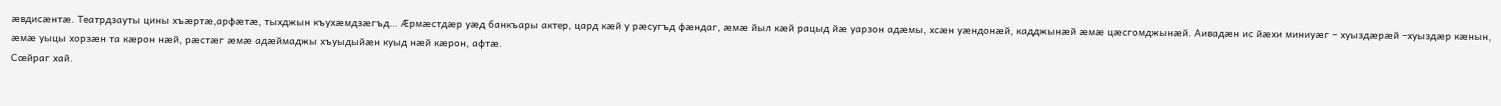æвдисæнтæ. Театрдзауты цины хъæртæ,арфæтæ, тыхджын къухæмдзæгъд… Æрмæстдæр уæд банкъары актер, цард кæй у рæсугъд фæндаг, æмæ йыл кæй рацыд йæ уарзон адæмы, хсæн уæндонæй, кадджынæй æмæ цæсгомджынæй. Аивадæн ис йæхи миниуæг – хуыздæрæй –хуыздæр кæнын, æмæ уыцы хорзæн та кæрон нæй, рæстæг æмæ адæймаджы хъуыдыйæн куыд нæй кæрон, афтæ.
Сœйраг хай.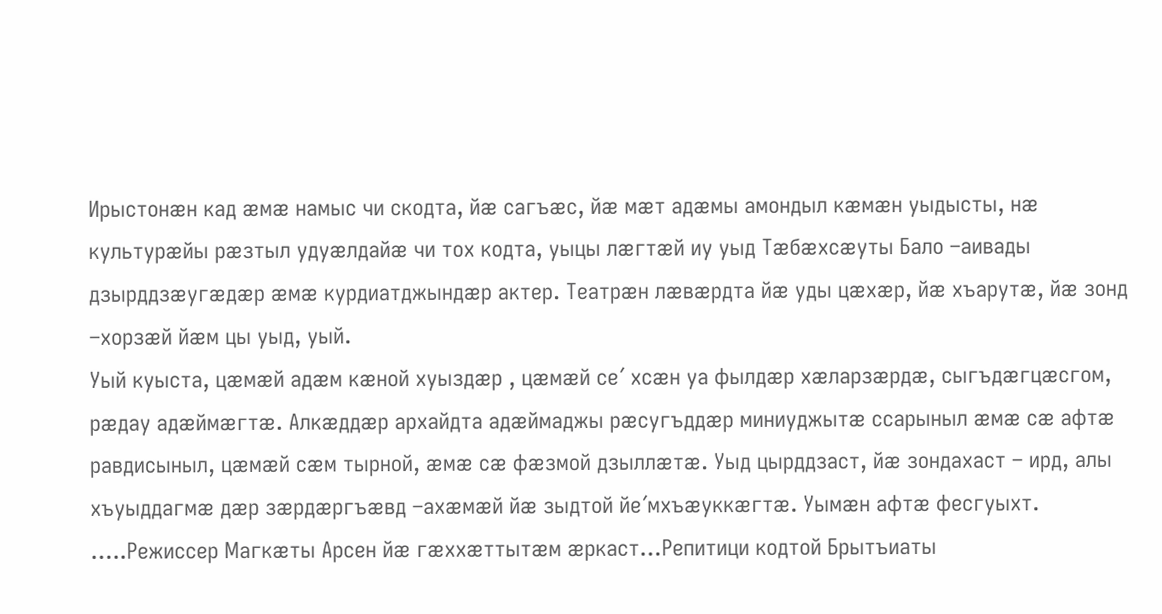Ирыстонæн кад æмæ намыс чи скодта, йæ сагъæс, йæ мæт адæмы амондыл кæмæн уыдысты, нæ культурæйы рæзтыл удуæлдайæ чи тох кодта, уыцы лæгтæй иу уыд Тæбæхсæуты Бало –аивады дзырддзæугæдæр æмæ курдиатджындæр актер. Театрæн лæвæрдта йæ уды цæхæр, йæ хъарутæ, йæ зонд –хорзæй йæм цы уыд, уый.
Уый куыста, цæмæй адæм кæной хуыздæр , цæмæй се´ хсæн уа фылдæр хæларзæрдæ, сыгъдæгцæсгом, рæдау адæймæгтæ. Алкæддæр архайдта адæймаджы рæсугъддæр миниуджытæ ссарыныл æмæ сæ афтæ равдисыныл, цæмæй сæм тырной, æмæ сæ фæзмой дзыллæтæ. Уыд цырддзаст, йæ зондахаст – ирд, алы хъуыддагмæ дæр зæрдæргъæвд –ахæмæй йæ зыдтой йе´мхъæуккæгтæ. Уымæн афтæ фесгуыхт.
…..Режиссер Магкæты Арсен йæ гæххæттытæм æркаст…Репитици кодтой Брытъиаты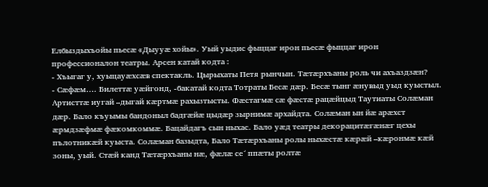Елбыздыхъойы пьесæ «Дыууæ хойы». Уый уыдис фыццаг ирон пьесæ фыццаг ирон профессионалон театры. Арсен катай кодта :
- Хъыгаг у, хуыцауæхсæв спектакль. Цырыхаты Петя рынчын. Тæтæрхъаны роль чи ахъаздзæн?
- Сæфæм…. Билеттæ уæйгонд, -бакатай кодта Тотраты Бесæ дæр. Бесæ тынг æнувыд уыд куыстыл.
Артисттæ иугай –дыгай кæртмæ рахызтысты. Фæстагмæ сæ фæстæ рацæйцыд Таутиаты Солæман дæр. Бало къуымы бандоныл бадгæйæ цыдæр зырнимæ архайдта. Солæман ын йæ арæхст æрмдзæфмæ фæкомкоммæ. Бацайдагъ сын ныхас. Бало уæд театры декорацитæгæнæг цехы пълотникæй куыста. Солæман базыдта, Бало Тæтæрхъаны ролы ныхæстæ кæрæй –кæронмæ кæй зоны, уый. Стæй канд Тæтæрхъаны нæ, фæлæ се´ ппæты ролтæ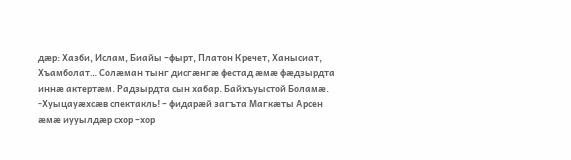дæр: Хазби, Ислам, Биайы –фырт, Платон Кречет, Ханысиат, Хъамболат… Солæман тынг дисгæнгæ фестад æмæ фæдзырдта иннæ актертæм. Радзырдта сын хабар. Байхъуыстой Боламæ.
-Хуыцауæхсæв спектакль! – фидарæй загъта Магкæты Арсен æмæ иууылдæр схор –хор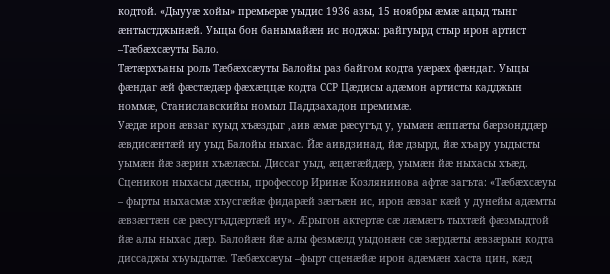кодтой. «Дыууæ хойы» премьерæ уыдис 1936 азы, 15 ноябры æмæ ацыд тынг æнтыстджынæй. Уыцы бон банымайæн ис ноджы: райгуырд стыр ирон артист –Тæбæхсæуты Бало.
Тæтæрхъаны роль Тæбæхсæуты Балойы раз байгом кодта уæрæх фæндаг. Уыцы фæндаг æй фæстæдæр фæхæццæ кодта ССР Цæдисы адæмон артисты кадджын номмæ, Станиславскийы номыл Паддзахадон премимæ.
Уæдæ ирон æвзаг куыд хъæздыг ,аив æмæ рæсугъд у, уымæн æппæты бæрзонддæр æвдисæнтæй иу уыд Балойы ныхас. Йæ аивдзинад, йæ дзырд, йæ хъару уыдысты уымæн йæ зæрин хъæлæсы. Диссаг уыд, æцæгæйдæр, уымæн йæ ныхасы хъæд. Сценикон ныхасы дæсны, профессор Иринæ Козлянинова афтæ загъта: «Тæбæхсæуы – фырты ныхасмæ хъусгæйæ фидарæй зæгъæн ис, ирон æвзаг кæй у дунейы адæмты æвзæгтæн сæ рæсугъддæртæй иу». Æрыгон актертæ сæ лæмæгъ тыхтæй фæзмыдтой йæ алы ныхас дæр. Балойæн йæ алы фезмæлд уыдонæн сæ зæрдæты æвзæрын кодта диссаджы хъуыдытæ. Тæбæхсæуы –фырт сценæйæ ирон адæмæн хаста цин, кæд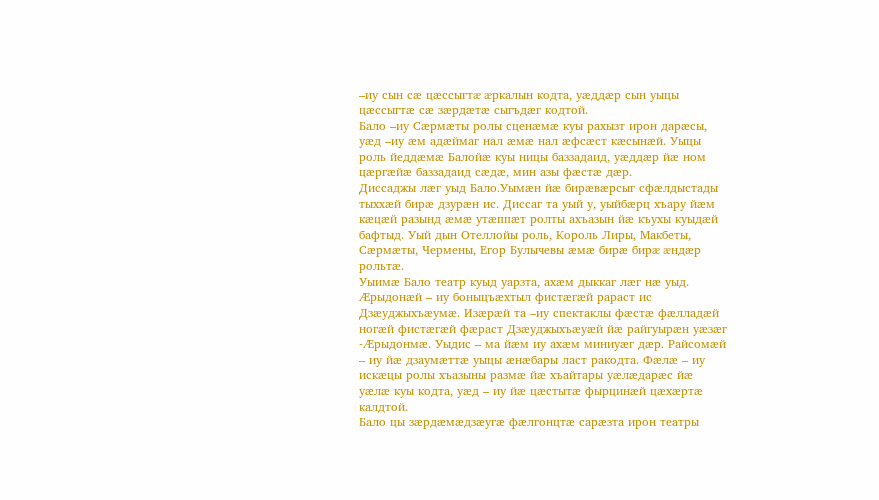–иу сын сæ цæссыгтæ æркалын кодта, уæддæр сын уыцы цæссыгтæ сæ зæрдæтæ сыгъдæг кодтой.
Бало –иу Сæрмæты ролы сценæмæ куы рахызт ирон дарæсы, уæд –иу æм адæймаг нал æмæ нал æфсæст кæсынæй. Уыцы роль йеддæмæ Балойæ куы ницы баззадаид, уæддæр йæ ном цæргæйæ баззадаид сæдæ, мин азы фæстæ дæр.
Диссаджы лæг уыд Бало.Уымæн йæ бирæвæрсыг сфæлдыстады тыххæй бирæ дзурæн ис. Диссаг та уый у, уыйбæрц хъару йæм кæцæй разынд æмæ утæппæт ролты ахъазын йæ къухы куыдæй бафтыд. Уый дын Отеллойы роль, Король Лиры, Макбеты, Сæрмæты, Чермены, Егор Булычевы æмæ бирæ бирæ æндæр рольтæ.
Уыимæ Бало театр куыд уарзта, ахæм дыккаг лæг нæ уыд. Æрыдонæй – иу боныцъæхтыл фистæгæй рараст ис Дзæуджыхъæумæ. Изæрæй та –иу спектаклы фæстæ фæлладæй ногæй фистæгæй фæраст Дзæуджыхъæуæй йæ райгуырæн уæзæг -Æрыдонмæ. Уыдис – ма йæм иу ахæм миниуæг дæр. Райсомæй – иу йæ дзаумæттæ уыцы æнæбары ласт ракодта. Фæлæ – иу искæцы ролы хъазыны размæ йæ хъайтары уæлæдарæс йæ уæлæ куы кодта, уæд – иу йæ цæстытæ фырцинæй цæхæртæ калдтой.
Бало цы зæрдæмæдзæугæ фæлгонцтæ сарæзта ирон театры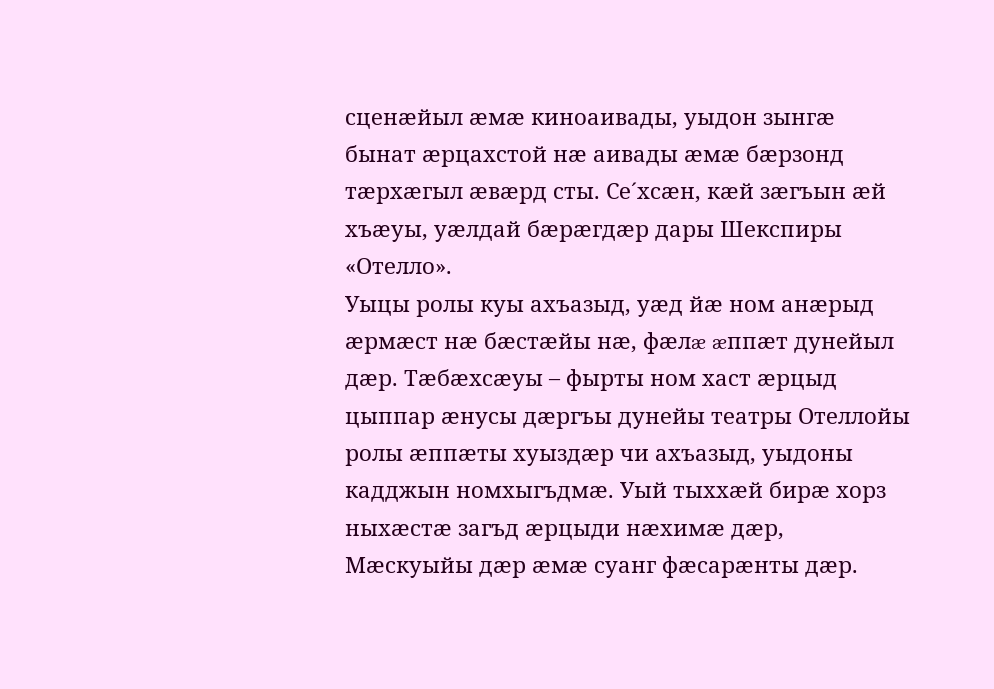сценæйыл æмæ киноаивады, уыдон зынгæ бынат æрцахстой нæ аивады æмæ бæрзонд тæрхæгыл æвæрд сты. Се´хсæн, кæй зæгъын æй хъæуы, уæлдай бæрæгдæр дары Шекспиры «Отелло».
Уыцы ролы куы ахъазыд, уæд йæ ном анæрыд æрмæст нæ бæстæйы нæ, фæлæ æппæт дунейыл дæр. Тæбæхсæуы – фырты ном хаст æрцыд цыппар æнусы дæргъы дунейы театры Отеллойы ролы æппæты хуыздæр чи ахъазыд, уыдоны кадджын номхыгъдмæ. Уый тыххæй бирæ хорз ныхæстæ загъд æрцыди нæхимæ дæр, Мæскуыйы дæр æмæ суанг фæсарæнты дæр.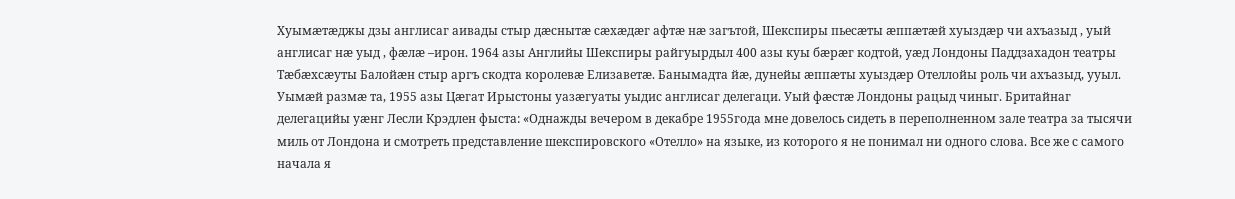Хуымæтæджы дзы англисаг аивады стыр дæснытæ сæхæдæг афтæ нæ загътой, Шекспиры пьесæты æппæтæй хуыздæр чи ахъазыд , уый англисаг нæ уыд , фæлæ –ирон. 1964 азы Английы Шекспиры райгуырдыл 400 азы куы бæрæг кодтой, уæд Лондоны Паддзахадон театры Тæбæхсæуты Балойæн стыр аргъ скодта королевæ Елизаветæ. Банымадта йæ, дунейы æппæты хуыздæр Отеллойы роль чи ахъазыд, ууыл.
Уымæй размæ та, 1955 азы Цæгат Ирыстоны уазæгуаты уыдис англисаг делегаци. Уый фæстæ Лондоны рацыд чиныг. Бритайнаг делегацийы уæнг Лесли Крэдлен фыста: «Однажды вечером в декабре 1955года мне довелось сидеть в переполненном зале театра за тысячи миль от Лондона и смотреть представление шекспировского «Отелло» на языке, из которого я не понимал ни одного слова. Все же с самого начала я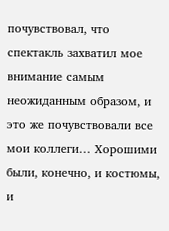почувствовал, что спектакль захватил мое внимание самым неожиданным образом, и это же почувствовали все мои коллеги… Хорошими были, конечно, и костюмы, и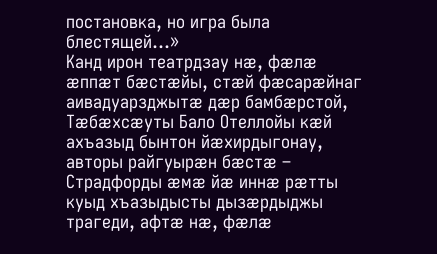постановка, но игра была блестящей…»
Канд ирон театрдзау нæ, фæлæ æппæт бæстæйы, стæй фæсарæйнаг аивадуарзджытæ дæр бамбæрстой, Тæбæхсæуты Бало Отеллойы кæй ахъазыд бынтон йæхирдыгонау, авторы райгуырæн бæстæ – Страдфорды æмæ йæ иннæ рæтты куыд хъазыдысты дызæрдыджы трагеди, афтæ нæ, фæлæ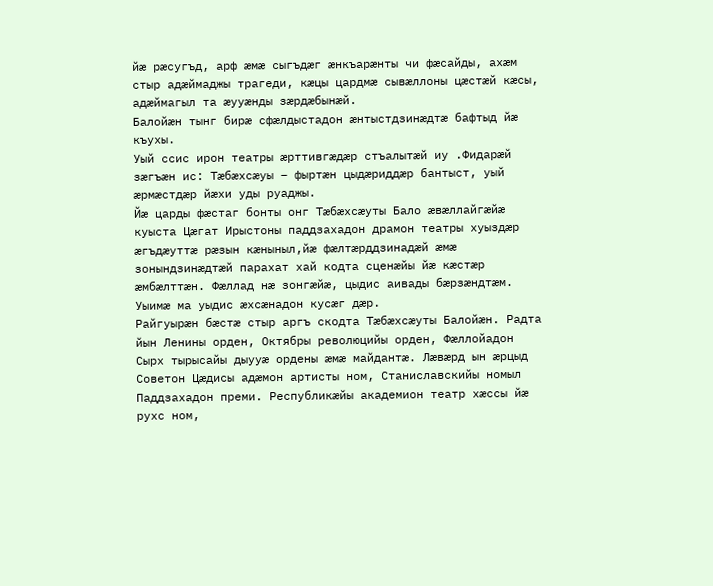йæ рæсугъд, арф æмæ сыгъдæг æнкъарæнты чи фæсайды, ахæм стыр адæймаджы трагеди, кæцы цардмæ сывæллоны цæстæй кæсы, адæймагыл та æууæнды зæрдæбынæй.
Балойæн тынг бирæ сфæлдыстадон æнтыстдзинæдтæ бафтыд йæ къухы.
Уый ссис ирон театры æрттивгæдæр стъалытæй иу .Фидарæй зæгъæн ис: Тæбæхсæуы – фыртæн цыдæриддæр бантыст, уый æрмæстдæр йæхи уды руаджы.
Йæ царды фæстаг бонты онг Тæбæхсæуты Бало æвæллайгæйæ куыста Цæгат Ирыстоны паддзахадон драмон театры хуыздæр æгъдæуттæ рæзын кæныныл,йæ фæлтæрддзинадæй æмæ зонындзинæдтæй парахат хай кодта сценæйы йæ кæстæр æмбæлттæн. Фæллад нæ зонгæйæ, цыдис аивады бæрзæндтæм. Уыимæ ма уыдис æхсæнадон кусæг дæр.
Райгуырæн бæстæ стыр аргъ скодта Тæбæхсæуты Балойæн. Радта йын Ленины орден, Октябры революцийы орден, Фæллойадон Сырх тырысайы дыууæ ордены æмæ майдантæ. Лæвæрд ын æрцыд Советон Цæдисы адæмон артисты ном, Станиславскийы номыл Паддзахадон преми. Республикæйы академион театр хæссы йæ рухс ном,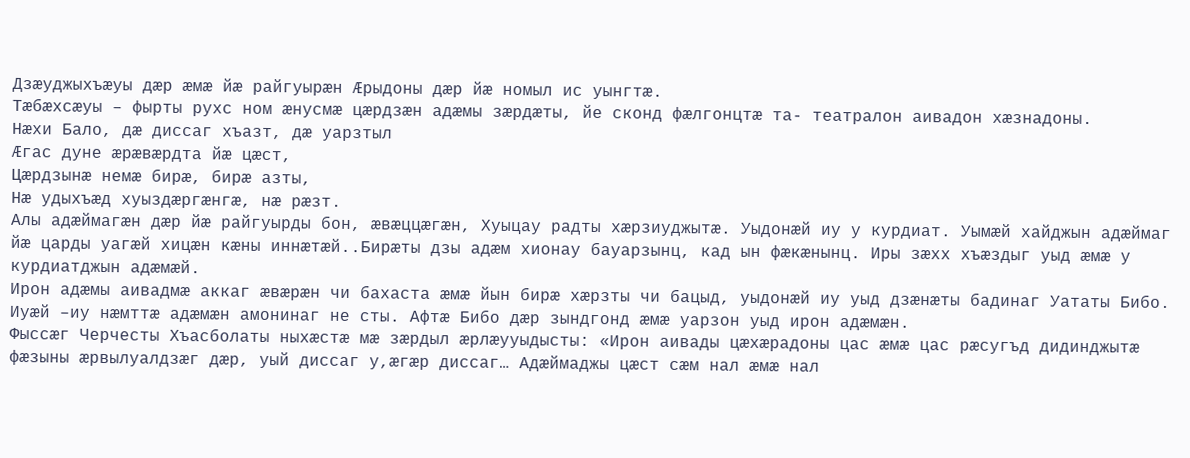Дзæуджыхъæуы дæр æмæ йæ райгуырæн Æрыдоны дæр йæ номыл ис уынгтæ.
Тæбæхсæуы – фырты рухс ном æнусмæ цæрдзæн адæмы зæрдæты, йе сконд фæлгонцтæ та- театралон аивадон хæзнадоны.
Нæхи Бало, дæ диссаг хъазт, дæ уарзтыл
Æгас дуне æрæвæрдта йæ цæст,
Цæрдзынæ немæ бирæ, бирæ азты,
Нæ удыхъæд хуыздæргæнгæ, нæ рæзт.
Алы адæймагæн дæр йæ райгуырды бон, æвæццæгæн, Хуыцау радты хæрзиуджытæ. Уыдонæй иу у курдиат. Уымæй хайджын адæймаг йæ царды уагæй хицæн кæны иннæтæй..Бирæты дзы адæм хионау бауарзынц, кад ын фæкæнынц. Иры зæхх хъæздыг уыд æмæ у курдиатджын адæмæй.
Ирон адæмы аивадмæ аккаг æвæрæн чи бахаста æмæ йын бирæ хæрзты чи бацыд, уыдонæй иу уыд дзæнæты бадинаг Уататы Бибо. Иуæй –иу нæмттæ адæмæн амонинаг не сты. Афтæ Бибо дæр зындгонд æмæ уарзон уыд ирон адæмæн.
Фыссæг Черчесты Хъасболаты ныхæстæ мæ зæрдыл æрлæууыдысты: «Ирон аивады цæхæрадоны цас æмæ цас рæсугъд дидинджытæ фæзыны æрвылуалдзæг дæр, уый диссаг у,æгæр диссаг… Адæймаджы цæст сæм нал æмæ нал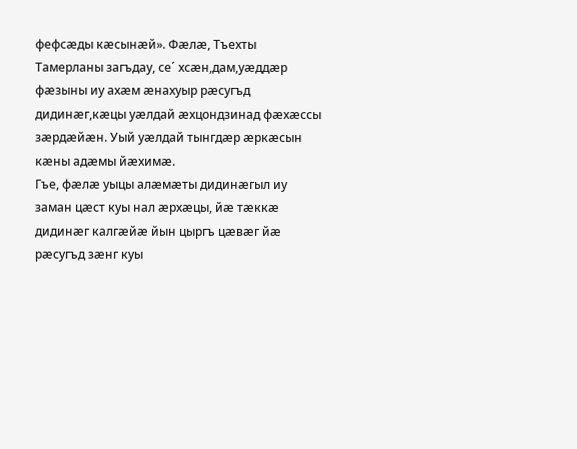фефсæды кæсынæй». Фæлæ, Тъехты Тамерланы загъдау, се´ хсæн,дам,уæддæр фæзыны иу ахæм æнахуыр рæсугъд дидинæг,кæцы уæлдай æхцондзинад фæхæссы зæрдæйæн. Уый уæлдай тынгдæр æркæсын кæны адæмы йæхимæ.
Гъе, фæлæ уыцы алæмæты дидинæгыл иу заман цæст куы нал æрхæцы, йæ тæккæ дидинæг калгæйæ йын цыргъ цæвæг йæ рæсугъд зæнг куы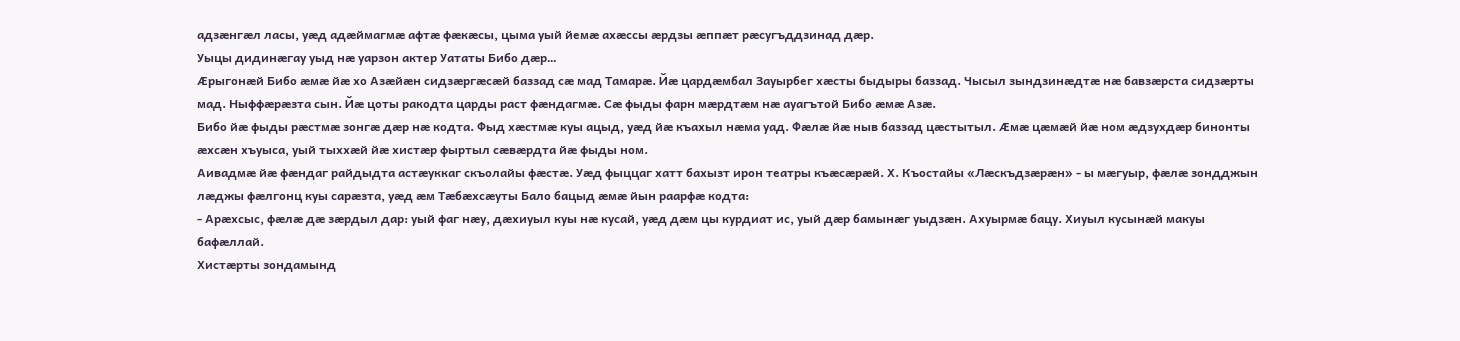адзæнгæл ласы, уæд адæймагмæ афтæ фæкæсы, цыма уый йемæ ахæссы æрдзы æппæт рæсугъддзинад дæр.
Уыцы дидинæгау уыд нæ уарзон актер Уататы Бибо дæр…
Æрыгонæй Бибо æмæ йæ хо Азæйæн сидзæргæсæй баззад сæ мад Тамарæ. Йæ цардæмбал Зауырбег хæсты быдыры баззад. Чысыл зындзинæдтæ нæ бавзæрста сидзæрты мад. Ныффæрæзта сын. Йæ цоты ракодта царды раст фæндагмæ. Сæ фыды фарн мæрдтæм нæ ауагътой Бибо æмæ Азæ.
Бибо йæ фыды рæстмæ зонгæ дæр нæ кодта. Фыд хæстмæ куы ацыд, уæд йæ къахыл нæма уад. Фæлæ йæ ныв баззад цæстытыл. Æмæ цæмæй йæ ном æдзухдæр бинонты æхсæн хъуыса, уый тыххæй йæ хистæр фыртыл сæвæрдта йæ фыды ном.
Аивадмæ йæ фæндаг райдыдта астæуккаг скъолайы фæстæ. Уæд фыццаг хатт бахызт ирон театры къæсæрæй. Х. Къостайы «Лæскъдзæрæн» - ы мæгуыр, фæлæ зондджын лæджы фæлгонц куы сарæзта, уæд æм Тæбæхсæуты Бало бацыд æмæ йын раарфæ кодта:
- Арæхсыс, фæлæ дæ зæрдыл дар: уый фаг нæу, дæхиуыл куы нæ кусай, уæд дæм цы курдиат ис, уый дæр бамынæг уыдзæн. Ахуырмæ бацу. Хиуыл кусынæй макуы бафæллай.
Хистæрты зондамынд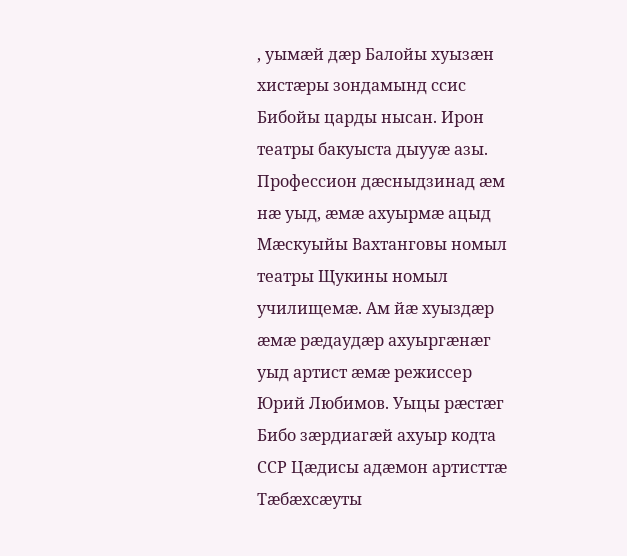, уымæй дæр Балойы хуызæн хистæры зондамынд ссис Бибойы царды нысан. Ирон театры бакуыста дыууæ азы. Профессион дæсныдзинад æм нæ уыд, æмæ ахуырмæ ацыд Мæскуыйы Вахтанговы номыл театры Щукины номыл училищемæ. Ам йæ хуыздæр æмæ рæдаудæр ахуыргæнæг уыд артист æмæ режиссер Юрий Любимов. Уыцы рæстæг Бибо зæрдиагæй ахуыр кодта ССР Цæдисы адæмон артисттæ Тæбæхсæуты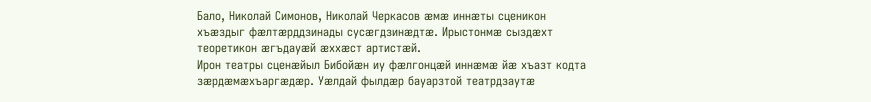Бало, Николай Симонов, Николай Черкасов æмæ иннæты сценикон хъæздыг фæлтæрддзинады сусæгдзинæдтæ. Ирыстонмæ сыздæхт теоретикон æгъдауæй æххæст артистæй.
Ирон театры сценæйыл Бибойæн иу фæлгонцæй иннæмæ йæ хъазт кодта зæрдæмæхъаргæдæр. Уæлдай фылдæр бауарзтой театрдзаутæ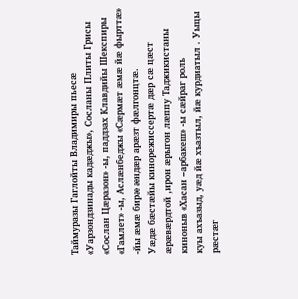Таймуразы Гаглойты Владимиры пьесæ «Уарзондзинады кадæджы», Сосланы Плиты Грисы «Сослан Цæразон» -ы, паддзах Клавдийы Шекспиры «Гамлет» -ы, Аслæнбеджы «Сæрмæт æмæ йæ фырттæ» -йы æмæ бирæ æндæр арæзт фæлгонцтæ.
Уæдæ бæстæйы кинорежиссертæ дæр сæ цæст æрæвæрдтой ,ирон æрыгон лæппу Таджикистаны киноныв «Хасан –арбакеш» -ы сæйраг роль
куы ахъазыд, уæд йæ хъазтыл, йæ курдиатыл . Уыцы рæстæг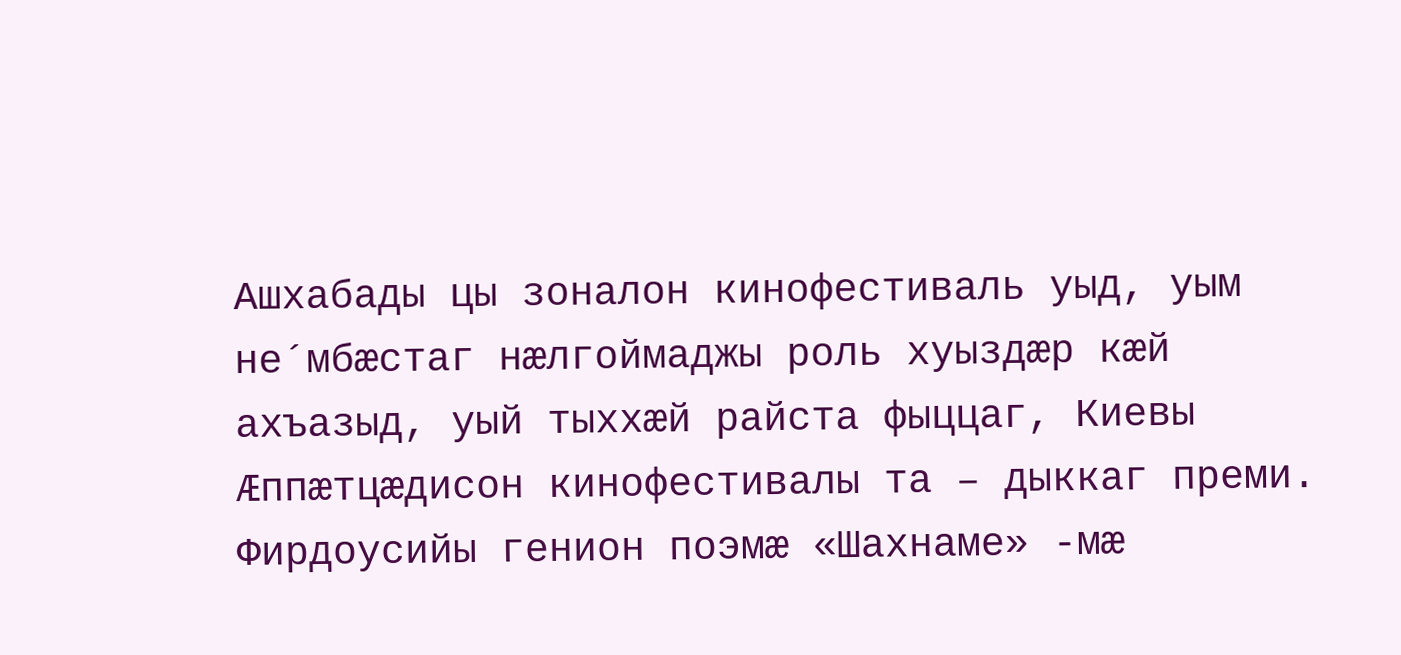Ашхабады цы зоналон кинофестиваль уыд, уым не´мбæстаг нæлгоймаджы роль хуыздæр кæй ахъазыд, уый тыххæй райста фыццаг, Киевы Æппæтцæдисон кинофестивалы та – дыккаг преми.
Фирдоусийы генион поэмæ «Шахнаме» -мæ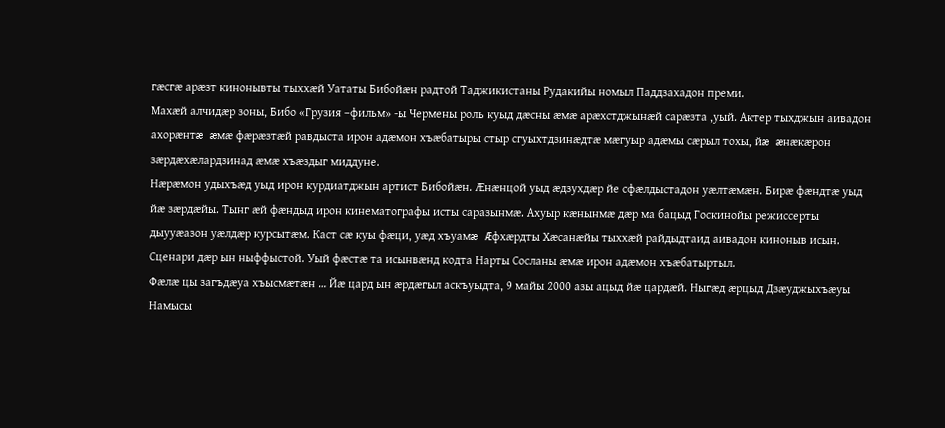гæсгæ арæзт кинонывты тыххæй Уататы Бибойæн радтой Таджикистаны Рудакийы номыл Паддзахадон преми.
Махæй алчидæр зоны, Бибо «Грузия –фильм» -ы Чермены роль куыд дæсны æмæ арæхстджынæй сарæзта ,уый. Актер тыхджын аивадон ахорæнтæ æмæ фæрæзтæй равдыста ирон адæмон хъæбатыры стыр сгуыхтдзинæдтæ мæгуыр адæмы сæрыл тохы, йæ æнæкæрон зæрдæхæлардзинад æмæ хъæздыг миддуне.
Нæрæмон удыхъæд уыд ирон курдиатджын артист Бибойæн. Æнæнцой уыд æдзухдæр йе сфæлдыстадон уæлтæмæн. Бирæ фæндтæ уыд йæ зæрдæйы. Тынг æй фæндыд ирон кинематографы исты саразынмæ. Ахуыр кæнынмæ дæр ма бацыд Госкинойы режиссерты дыууæазон уæлдæр курсытæм. Каст сæ куы фæци, уæд хъуамæ Æфхæрдты Хæсанæйы тыххæй райдыдтаид аивадон киноныв исын. Сценари дæр ын ныффыстой. Уый фæстæ та исынвæнд кодта Нарты Сосланы æмæ ирон адæмон хъæбатыртыл.
Фæлæ цы загъдæуа хъысмæтæн … Йæ цард ын æрдæгыл аскъуыдта, 9 майы 2000 азы ацыд йæ цардæй. Ныгæд æрцыд Дзæуджыхъæуы Намысы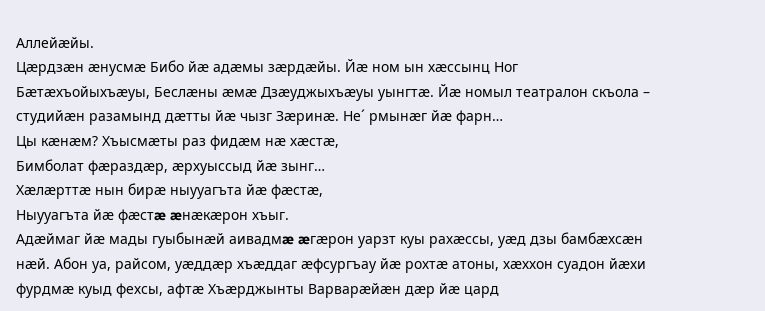Аллейæйы.
Цæрдзæн æнусмæ Бибо йæ адæмы зæрдæйы. Йæ ном ын хæссынц Ног Бæтæхъойыхъæуы, Беслæны æмæ Дзæуджыхъæуы уынгтæ. Йæ номыл театралон скъола – студийæн разамынд дæтты йæ чызг Зæринæ. Не´ рмынæг йæ фарн…
Цы кæнæм? Хъысмæты раз фидæм нæ хæстæ,
Бимболат фæраздæр, æрхуыссыд йæ зынг…
Хæлæрттæ нын бирæ ныууагъта йæ фæстæ,
Ныууагъта йæ фæстæ æнæкæрон хъыг.
Адæймаг йæ мады гуыбынæй аивадмæ æгæрон уарзт куы рахæссы, уæд дзы бамбæхсæн нæй. Абон уа, райсом, уæддæр хъæддаг æфсургъау йæ рохтæ атоны, хæххон суадон йæхи фурдмæ куыд фехсы, афтæ Хъæрджынты Варварæйæн дæр йæ цард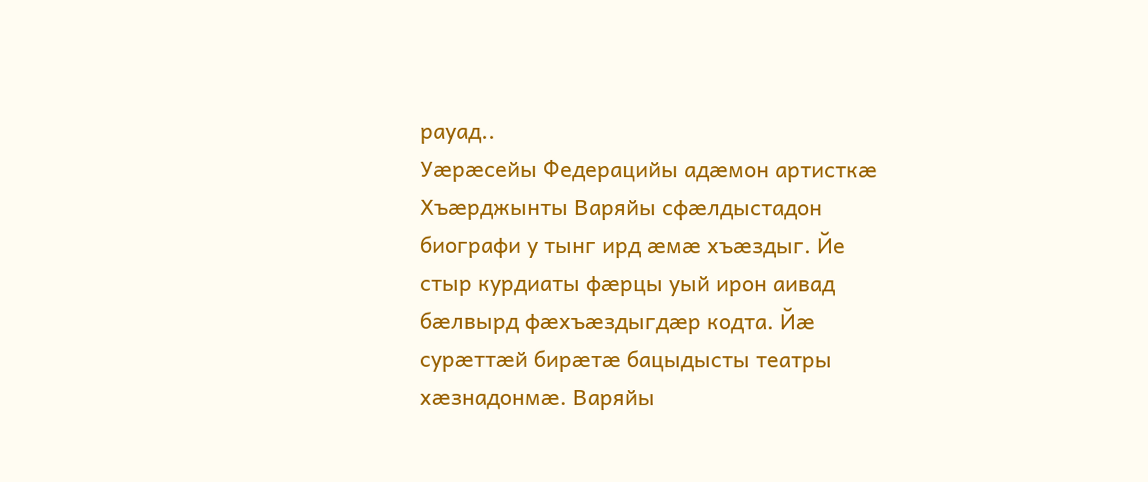рауад..
Уæрæсейы Федерацийы адæмон артисткæ Хъæрджынты Варяйы сфæлдыстадон биографи у тынг ирд æмæ хъæздыг. Йе стыр курдиаты фæрцы уый ирон аивад бæлвырд фæхъæздыгдæр кодта. Йæ сурæттæй бирæтæ бацыдысты театры хæзнадонмæ. Варяйы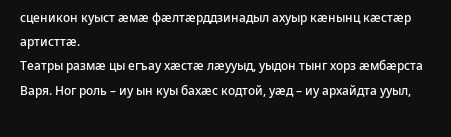сценикон куыст æмæ фæлтæрддзинадыл ахуыр кæнынц кæстæр артисттæ.
Театры размæ цы егъау хæстæ лæууыд, уыдон тынг хорз æмбæрста Варя. Ног роль – иу ын куы бахæс кодтой, уæд – иу архайдта ууыл,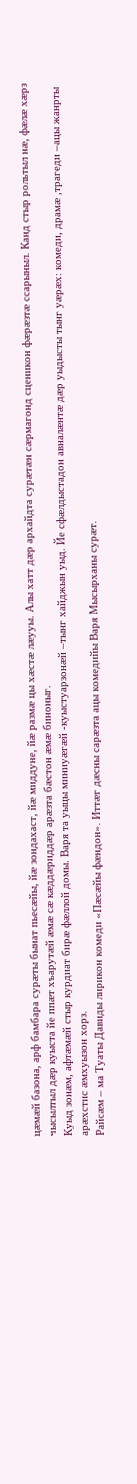цæмæй базона, арф бамбара сурæты бынат пьесæйы, йæ зондахаст, йæ миддуне, йæ размæ цы хæстæ лæууы. Алы хатт дæр архайдта сурæтæн сæрмагонд сценикон фæрæзтæ ссарыныл. Канд стыр рольтыл нæ, фæлæ хæрз чысылтыл дæр куыста йе ппæт хъарутæй æмæ сæ кæддæриддæр арæзта бæстон æмæ биноныг.
Куыд зонæм, афтæмæй стыр курдиат бирæ фæллой домы. Варя та уыцы миниуæгæй -куыстуарзонæй –тынг хайджын уыд. Йе сфæлдыстадон авналæнтæ дæр уыдысты тынг уæрæх: комеди, драмæ ,трагеди –ацы жанрты арæхстис æмхуызон хорз.
Райсæм – ма Туаты Давиды лирикон комеди «Пæсæйы фæндон». Иттæг дæсны сарæзта ацы комедийы Варя Мысырханы сурæт.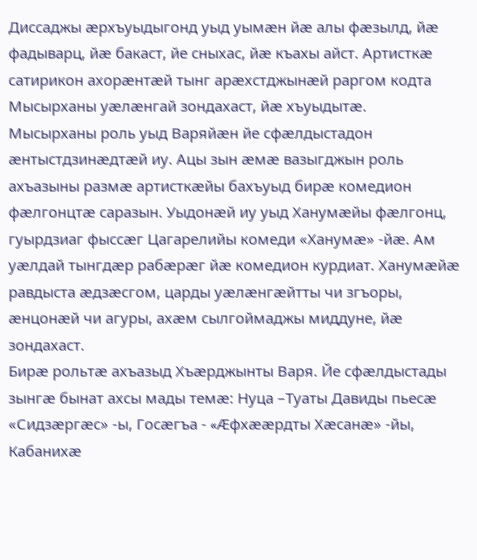Диссаджы æрхъуыдыгонд уыд уымæн йæ алы фæзылд, йæ фадыварц, йæ бакаст, йе сныхас, йæ къахы айст. Артисткæ сатирикон ахорæнтæй тынг арæхстджынæй раргом кодта Мысырханы уæлæнгай зондахаст, йæ хъуыдытæ.
Мысырханы роль уыд Варяйæн йе сфæлдыстадон æнтыстдзинæдтæй иу. Ацы зын æмæ вазыгджын роль ахъазыны размæ артисткæйы бахъуыд бирæ комедион фæлгонцтæ саразын. Уыдонæй иу уыд Ханумæйы фæлгонц, гуырдзиаг фыссæг Цагарелийы комеди «Ханумæ» -йæ. Ам уæлдай тынгдæр рабæрæг йæ комедион курдиат. Ханумæйæ равдыста æдзæсгом, царды уæлæнгæйтты чи згъоры, æнцонæй чи агуры, ахæм сылгоймаджы миддуне, йæ зондахаст.
Бирæ рольтæ ахъазыд Хъæрджынты Варя. Йе сфæлдыстады зынгæ бынат ахсы мады темæ: Нуца –Туаты Давиды пьесæ «Сидзæргæс» -ы, Госæгъа - «Æфхææрдты Хæсанæ» -йы, Кабанихæ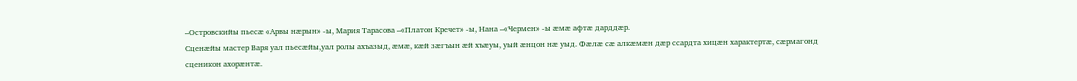–Островскийы пьесæ «Арвы нæрын» -ы, Мария Тарасова –«Платон Кречет» -ы, Нана –«Чермен» -ы æмæ афтæ дарддæр.
Сценæйы мастер Варя уал пьесæйы,уал ролы ахъазыд, æмæ, кæй зæгъын æй хъæуы, уый æнцон нæ уыд. Фæлæ сæ алкæмæн дæр ссардта хицæн характертæ, сæрмагонд сценикон ахорæнтæ.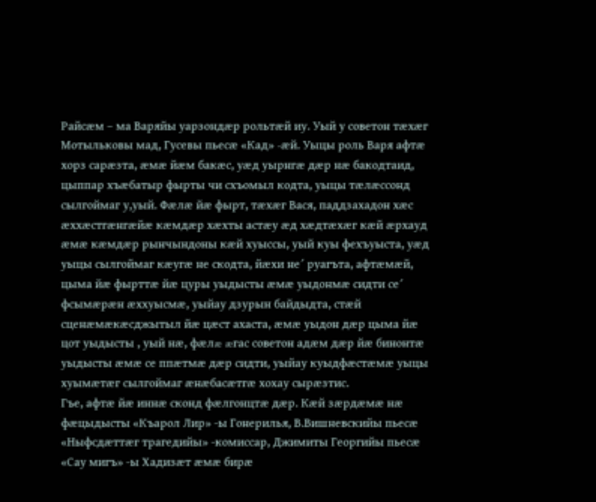Райсæм – ма Варяйы уарзондæр рольтæй иу. Уый у советон тæхæг Мотыльковы мад, Гусевы пьесæ «Кад» -æй. Уыцы роль Варя афтæ хорз сарæзта, æмæ йæм бакæс, уæд уырнгæ дæр нæ бакодтаид, цыппар хъæбатыр фырты чи схъомыл кодта, уыцы тæлæссонд сылгоймаг у,уый. Фæлæ йæ фырт, тæхæг Вася, паддзахадон хæс æххæстгæнгæйæ кæмдæр хæхты астæу æд хæдтæхæг кæй æрхауд æмæ кæмдæр рынчындоны кæй хуыссы, уый куы фехъуыста, уæд уыцы сылгоймаг кæугæ не скодта, йæхи не´ руагъта, афтæмæй, цыма йæ фырттæ йæ цуры уыдысты æмæ уыдонмæ сидти се´ фсымæрæн æххуысмæ, уыйау дзурын байдыдта, стæй сценæмæкæсджытыл йæ цæст ахаста, æмæ уыдон дæр цыма йæ цот уыдысты , уый нæ, фæлæ æгас советон адæм дæр йæ бинонтæ уыдысты æмæ се ппæтмæ дæр сидти, уыйау куыдфæстæмæ уыцы хуымæтæг сылгоймаг æнæбасæтгæ хохау сырæзтис.
Гъе, афтæ йæ иннæ сконд фæлгонцтæ дæр. Кæй зæрдæмæ нæ фæцыдысты «Къарол Лир» -ы Гонерилья, В.Вишневскийы пьесæ «Ныфсдæттæг трагедийы» -комиссар, Джимиты Георгийы пьесæ «Сау мигъ» -ы Хадизæт æмæ бирæ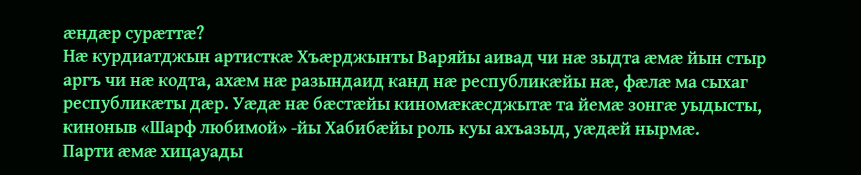æндæр сурæттæ?
Нæ курдиатджын артисткæ Хъæрджынты Варяйы аивад чи нæ зыдта æмæ йын стыр аргъ чи нæ кодта, ахæм нæ разындаид канд нæ республикæйы нæ, фæлæ ма сыхаг республикæты дæр. Уæдæ нæ бæстæйы киномæкæсджытæ та йемæ зонгæ уыдысты, киноныв «Шарф любимой» -йы Хабибæйы роль куы ахъазыд, уæдæй нырмæ.
Парти æмæ хицауады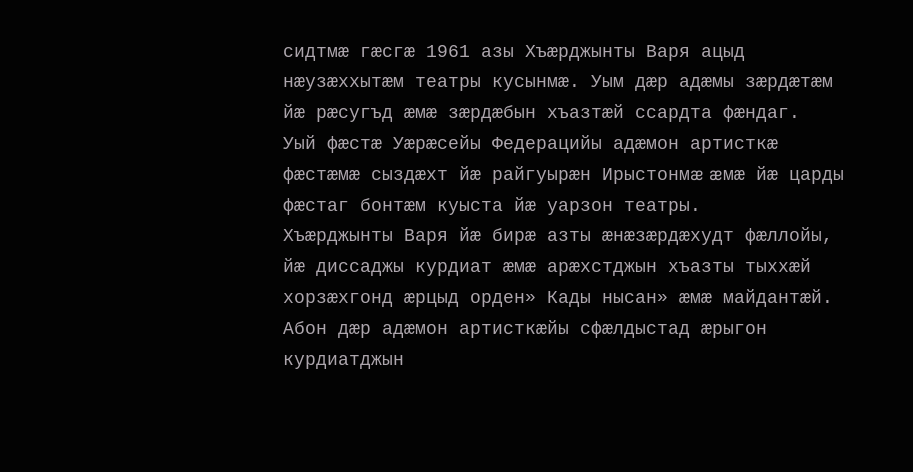сидтмæ гæсгæ 1961 азы Хъæрджынты Варя ацыд нæузæххытæм театры кусынмæ. Уым дæр адæмы зæрдæтæм йæ рæсугъд æмæ зæрдæбын хъазтæй ссардта фæндаг.
Уый фæстæ Уæрæсейы Федерацийы адæмон артисткæ фæстæмæ сыздæхт йæ райгуырæн Ирыстонмæ æмæ йæ царды фæстаг бонтæм куыста йæ уарзон театры.
Хъæрджынты Варя йæ бирæ азты æнæзæрдæхудт фæллойы, йæ диссаджы курдиат æмæ арæхстджын хъазты тыххæй хорзæхгонд æрцыд орден» Кады нысан» æмæ майдантæй.
Абон дæр адæмон артисткæйы сфæлдыстад æрыгон курдиатджын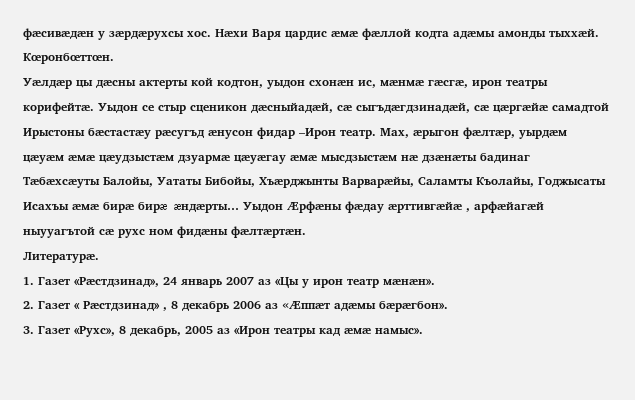фæсивæдæн у зæрдæрухсы хос. Нæхи Варя цардис æмæ фæллой кодта адæмы амонды тыххæй.
Кœронбœттœн.
Уæлдæр цы дæсны актерты кой кодтон, уыдон схонæн ис, мæнмæ гæсгæ, ирон театры корифейтæ. Уыдон се стыр сценикон дæсныйадæй, сæ сыгъдæгдзинадæй, сæ цæргæйæ самадтой Ирыстоны бæстастæу рæсугъд æнусон фидар –Ирон театр. Мах, æрыгон фæлтæр, уырдæм цæуæм æмæ цæудзыстæм дзуармæ цæуæгау æмæ мысдзыстæм нæ дзæнæты бадинаг Тæбæхсæуты Балойы, Уататы Бибойы, Хъæрджынты Варварæйы, Саламты Къолайы, Годжысаты Исахъы æмæ бирæ бирæ æндæрты… Уыдон Æрфæны фæдау æрттивгæйæ , арфæйагæй ныууагътой сæ рухс ном фидæны фæлтæртæн.
Литературæ.
1. Газет «Рæстдзинад», 24 январь 2007 аз «Цы у ирон театр мæнæн».
2. Газет « Рæстдзинад» , 8 декабрь 2006 аз «Æппæт адæмы бæрæгбон».
3. Газет «Рухс», 8 декабрь, 2005 аз «Ирон театры кад æмæ намыс».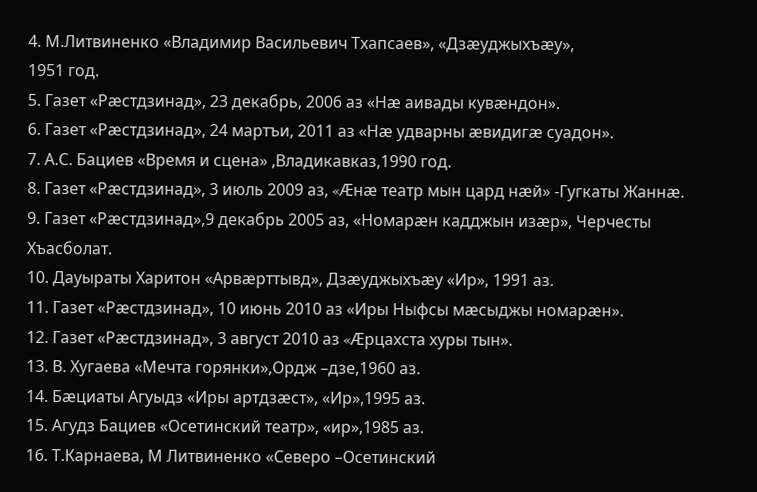4. М.Литвиненко «Владимир Васильевич Тхапсаев», «Дзæуджыхъæу»,
1951 год.
5. Газет «Рæстдзинад», 23 декабрь, 2006 аз «Нæ аивады кувæндон».
6. Газет «Рæстдзинад», 24 мартъи, 2011 аз «Нæ удварны æвидигæ суадон».
7. А.С. Бациев «Время и сцена» ,Владикавказ,1990 год.
8. Газет «Рæстдзинад», 3 июль 2009 аз, «Æнæ театр мын цард нæй» -Гугкаты Жаннæ.
9. Газет «Рæстдзинад»,9 декабрь 2005 аз, «Номарæн кадджын изæр», Черчесты Хъасболат.
10. Дауыраты Харитон «Арвæрттывд», Дзæуджыхъæу «Ир», 1991 аз.
11. Газет «Рæстдзинад», 10 июнь 2010 аз «Иры Ныфсы мæсыджы номарæн».
12. Газет «Рæстдзинад», 3 август 2010 аз «Æрцахста хуры тын».
13. В. Хугаева «Мечта горянки»,Ордж –дзе,1960 аз.
14. Бæциаты Агуыдз «Иры артдзæст», «Ир»,1995 аз.
15. Агудз Бациев «Осетинский театр», «ир»,1985 аз.
16. Т.Карнаева, М Литвиненко «Северо –Осетинский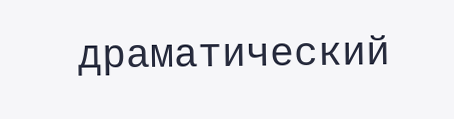драматический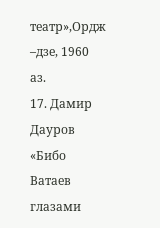театр»,Ордж –дзе, 1960 аз.
17. Дамир Дауров «Бибо Ватаев глазами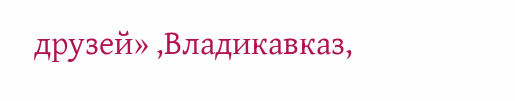друзей» ,Владикавказ,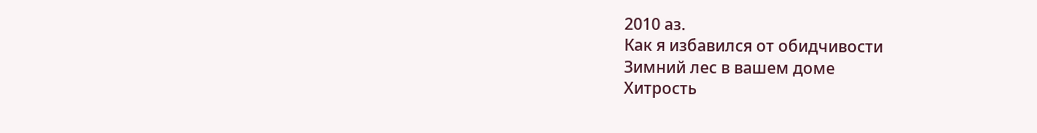2010 аз.
Как я избавился от обидчивости
Зимний лес в вашем доме
Хитрость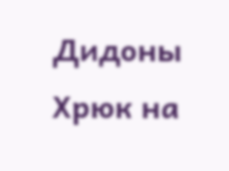Дидоны
Хрюк на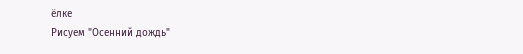ёлке
Рисуем "Осенний дождь"